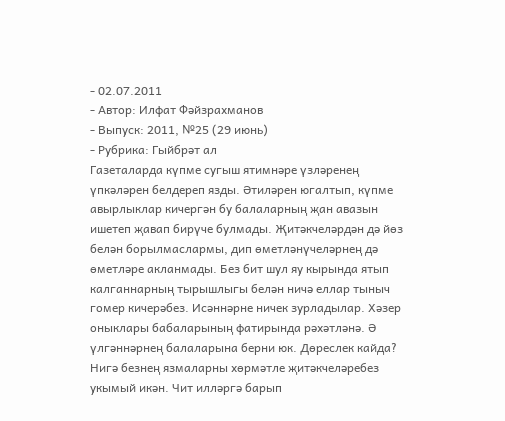- 02.07.2011
- Автор: Илфат Фәйзрахманов
- Выпуск: 2011, №25 (29 июнь)
- Рубрика: Гыйбрәт ал
Газеталарда күпме сугыш ятимнәре үзләренең үпкәләрен белдереп язды. Әтиләрен югалтып, күпме авырлыклар кичергән бу балаларның җан авазын ишетеп җавап бирүче булмады. Җитәкчеләрдән дә йөз белән борылмаслармы, дип өметләнүчеләрнең дә өметләре акланмады. Без бит шул яу кырында ятып калганнарның тырышлыгы белән ничә еллар тыныч гомер кичерәбез. Исәннәрне ничек зурладылар. Хәзер оныклары бабаларының фатирында рәхәтләнә. Ә үлгәннәрнең балаларына берни юк. Дөреслек кайда? Нигә безнең язмаларны хөрмәтле җитәкчеләребез укымый икән. Чит илләргә барып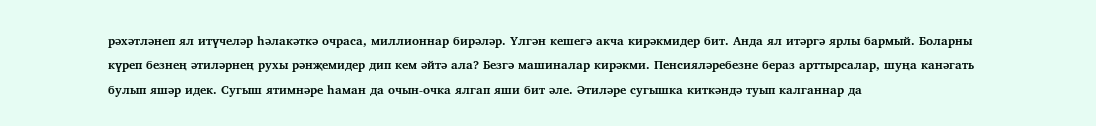рәхәтләнеп ял итүчеләр һәлакәткә очраса, миллионнар бирәләр. Үлгән кешегә акча кирәкмидер бит. Анда ял итәргә ярлы бармый. Боларны күреп безнең әтиләрнең рухы рәнҗемидер дип кем әйтә ала? Безгә машиналар кирәкми. Пенсияләребезне бераз арттырсалар, шуңа канәгать булып яшәр идек. Сугыш ятимнәре һаман да очын-очка ялгап яши бит әле. Әтиләре сугышка киткәндә туып калганнар да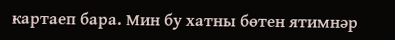картаеп бара. Мин бу хатны бөтен ятимнәр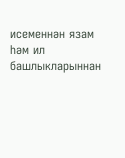исеменнән язам һәм ил башлыкларыннан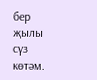бер җылы сүз көтәм.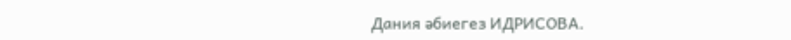Дания әбиегез ИДРИСОВА.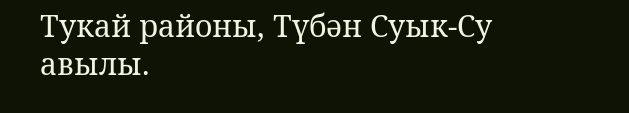Тукай районы, Түбән Суык-Су авылы.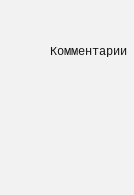Комментарии